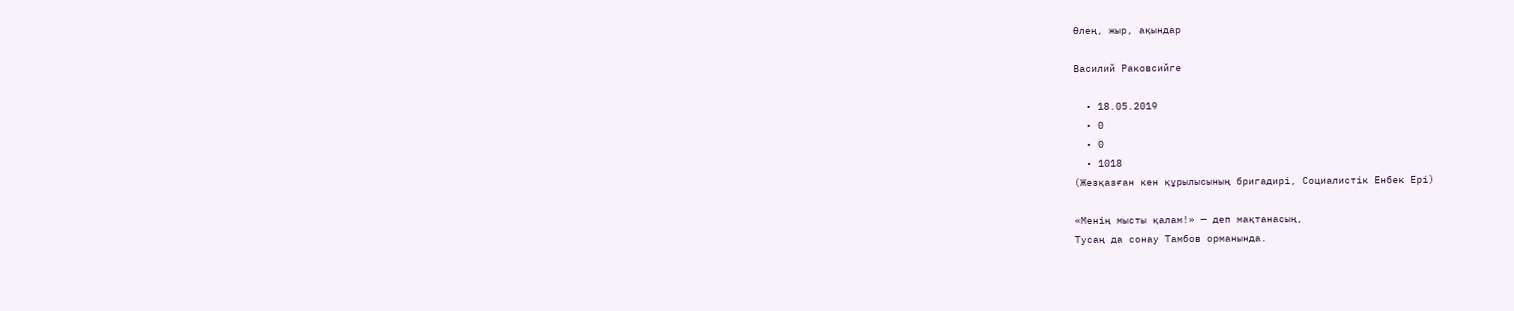Өлең, жыр, ақындар

Василий Раковсийге

  • 18.05.2019
  • 0
  • 0
  • 1018
(Жезқазған кен құрылысының бригадирі, Социалистік Енбек Ері)

«Менің мысты қалам!» — деп мақтанасың,
Тусаң да сонау Тамбов орманында.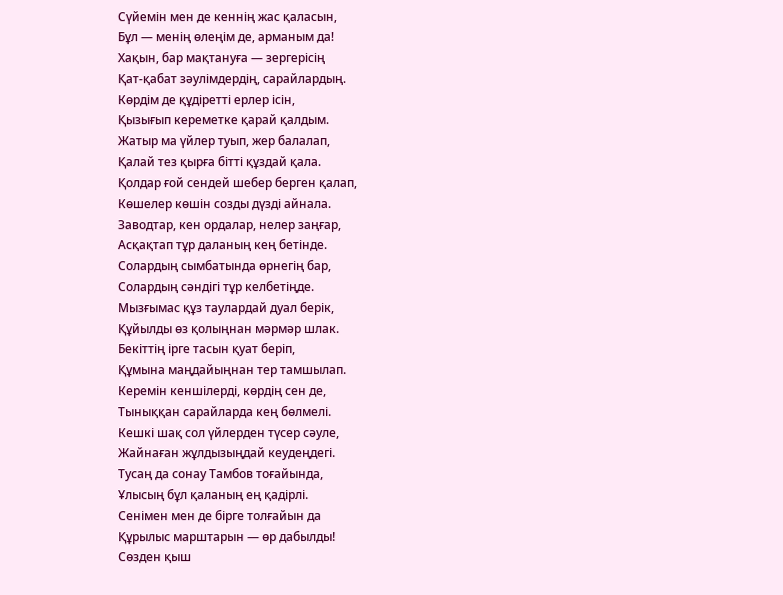Сүйемін мен де кеннің жас қаласын,
Бұл — менің өлеңім де, арманым да!
Хақын, бар мақтануға — зергерісің
Қат-қабат зәулімдердің, сарайлардың.
Көрдім де құдіретті ерлер ісін,
Қызығып кереметке қарай қалдым.
Жатыр ма үйлер туып, жер балалап,
Қалай тез қырға бітті құздай қала.
Қолдар ғой сендей шебер берген қалап,
Көшелер көшін созды дүзді айнала.
Заводтар, кен ордалар, нелер заңғар,
Асқақтап тұр даланың кең бетінде.
Солардың сымбатында өрнегің бар,
Солардың сәндігі тұр келбетіңде.
Мызғымас құз таулардай дуал берік,
Құйылды өз қолыңнан мәрмәр шлак.
Бекіттің ірге тасын қуат беріп,
Құмына маңдайыңнан тер тамшылап.
Керемін кеншілерді, көрдің сен де,
Тыныққан сарайларда кең бөлмелі.
Кешкі шақ сол үйлерден түсер сәуле,
Жайнаған жұлдызыңдай кеудеңдегі.
Тусаң да сонау Тамбов тоғайында,
Ұлысың бұл қаланың ең қадірлі.
Сенімен мен де бірге толғайын да
Құрылыс марштарын — өр дабылды!
Сөзден қыш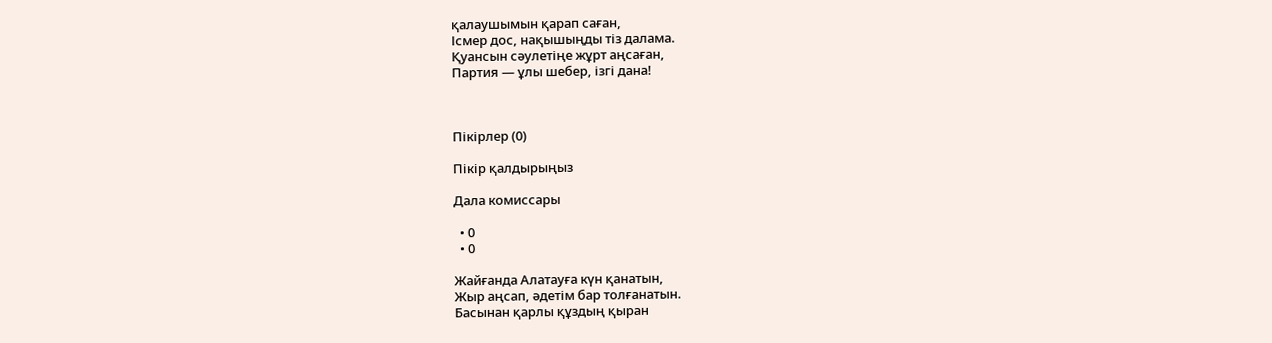қалаушымын қарап саған,
Ісмер дос, нақышыңды тіз далама.
Қуансын сәулетіңе жұрт аңсаған,
Партия — ұлы шебер, ізгі дана!



Пікірлер (0)

Пікір қалдырыңыз

Дала комиссары

  • 0
  • 0

Жайғанда Алатауға күн қанатын,
Жыр аңсап, әдетім бар толғанатын.
Басынан қарлы құздың қыран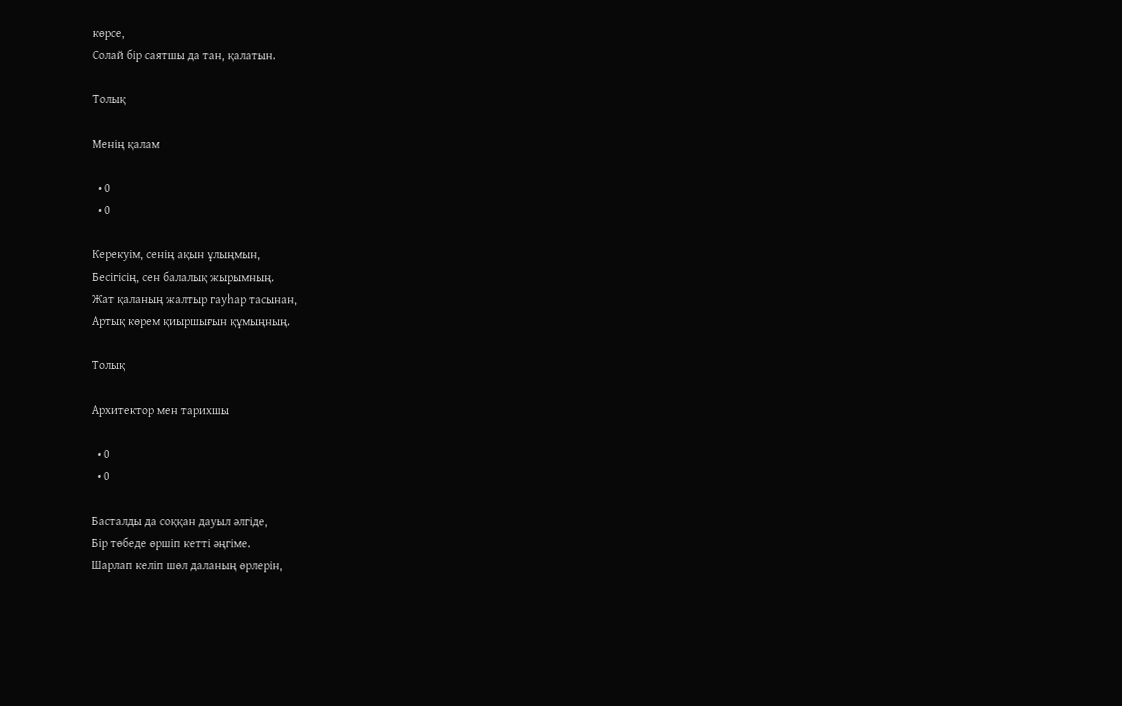көрсе,
Солай бір саятшы да тан, қалатын.

Толық

Менің қалам

  • 0
  • 0

Керекуім, сенің ақын ұлыңмын,
Бесігісің, сен балалық жырымның.
Жат қаланың жалтыр гауһар тасынан,
Артық көрем қиыршығын құмыңның.

Толық

Архитектор мен тарихшы

  • 0
  • 0

Басталды да соққан дауыл әлгіде,
Бір төбеде өршіп кетті әңгіме.
Шарлап келіп шөл даланың өрлерін,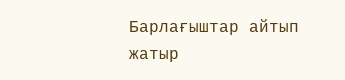Барлағыштар айтып жатыр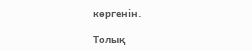көргенін.

Толық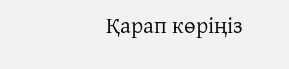Қарап көріңіз